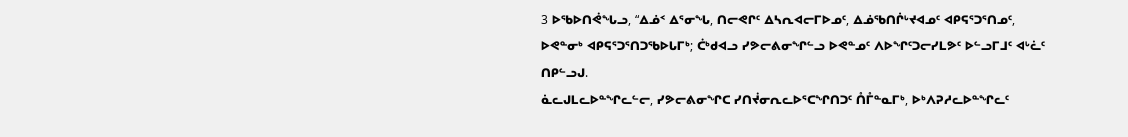3 ᐅᖃᐅᑎᕚᖓᓗ, “ᐃᓅᑉ ᐃᕐᓂᖓ, ᑎᓕᕙᒋᑦ ᐃᓴᕆᐊᓕᒥᐅᓄᑦ, ᐃᓅᖃᑎᒌᒡᔪᐊᓄᑦ ᐊᑭᕋᕐᑐᕐᑎᓄᑦ, ᐅᕙᓐᓂᒃ ᐊᑭᕋᕐᑐᕐᑎᑐᖃᐅᒐᒥᒃ; ᑖᒃᑯᐊᓗ ᓯᕗᓕᕕᓂᖏᓪᓗ ᐅᕙᓐᓄᑦ ᐱᐅᖏᑦᑐᓕᓯᒪᕗᑦ ᐅᓪᓗᒥᒧᑦ ᐊᒡᓛᑦ ᑎᑭᓪᓗᒍ.
ᓈᓚᒍᒪᓚᐅᓐᖏᓚᓪᓕ, ᓯᕗᓕᕕᓂᖏᑕ ᓯᑎᔫᓂᕆᓚᐅᕐᑕᖏᑎᑐᑦ ᑍᒤᓐᓇᒥᒃ, ᐅᒃᐱᕈᓱᓚᐅᓐᖏᓚᑦ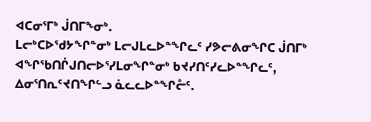ᐊᑕᓂᕐᒥᒃ ᒎᑎᒥᖕᓂᒃ.
ᒪᓕᒃᑕᐅᖁᔭᖏᓐᓂᒃ ᒪᓕᒍᒪᓚᐅᓐᖏᓚᑦ ᓯᕗᓕᕕᓂᖏᑕ ᒎᑎᒥᒃ ᐊᖏᖃᑎᒌᒍᑎᓕᐅᕐᓯᒪᓂᖏᓐᓂᒃ ᑲᔪᓯᑎᑦᓯᓚᐅᓐᖏᓚᑦ, ᐃᓂᕐᑎᕆᑦᔪᑎᖏᓪᓗ ᓈᓚᓚᐅᓐᖏᓔᑦ.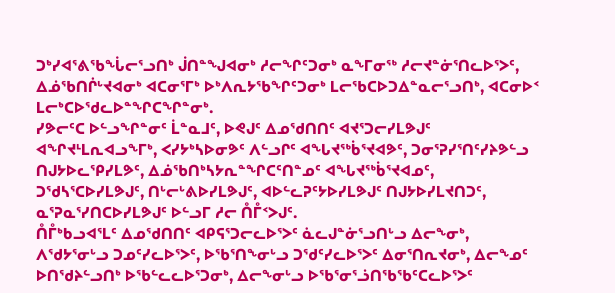ᑐᒃᓯᐊᕐᕕᖃᖔᓕᕐᓗᑎᒃ ᒎᑎᓐᖑᐊᓂᒃ ᓱᓕᖏᑦᑐᓂᒃ ᓇᖕᒥᓂᖅ ᓱᓕᔪᓐᓃᕐᑎᓚᐅᕐᐳᑦ, ᐃᓅᖃᑎᒌᒡᔪᐊᓂᒃ ᐊᑕᓂᕐᒥᒃ ᐅᒃᐱᕆᔭᖃᖏᑦᑐᓂᒃ ᒪᓕᖃᑕᐅᑐᐃᓐᓇᓕᕐᓗᑎᒃ, ᐊᑕᓂᐅᑉ ᒪᓕᒃᑕᐅᖁᓚᐅᓐᖏᑕᖏᓐᓂᒃ.
ᓯᕗᓕᑦᑕ ᐅᓪᓗᖏᓐᓂᑦ ᒫᓐᓇᒧᑦ, ᐅᕙᒍᑦ ᐃᓄᖁᑎᑎᑦ ᐊᔪᕐᑐᓕᓯᒪᕗᒍᑦ ᐊᖏᔪᒻᒪᕆᐊᓗᖕᒥᒃ, ᐸᓯᔭᒃᓴᐅᓂᕗᑦ ᐱᓪᓗᒋᑦ ᐊᖓᔪᖅᑳᕐᔪᐊᕗᑦ, ᑐᓂᕐᕈᓯᕐᑎᑦᓯᔨᕗᓪᓗ ᑎᒍᔭᐅᓚᕿᓯᒪᕗᑦ, ᐃᓅᖃᑎᒃᓴᔭᕆᓐᖏᑕᑦᑎᓐᓄᑦ ᐊᖓᔪᖅᑳᕐᔪᐊᓄᑦ, ᑐᖁᓴᕐᑕᐅᓯᒪᕗᒍᑦ, ᑎᒡᓕᒡᕕᐅᓯᒪᕗᒍᑦ, ᐊᐅᓪᓚᕈᑦᔭᐅᓯᒪᕗᒍᑦ ᑎᒍᔭᐅᓯᒪᔪᑎᑐᑦ, ᓇᕐᕈᓇᕐᓯᑎᑕᐅᓯᒪᕗᒍᑦ ᐅᓪᓗᒥ ᓱᓕ ᑍᒤᑉᐳᒍᑦ.
ᑍᒤᒃᑲᓗᐊᕐᒪᑦ ᐃᓄᖁᑎᑎᑦ ᐊᑭᕋᕐᑐᓕᓚᐅᕐᐳᑦ ᓈᓚᒍᓐᓃᕐᓗᑎᒡᓗ ᐃᓕᖕᓂᒃ, ᐱᖁᔭᕐᓂᒡᓗ ᑐᓄᑦᓯᓚᐅᕐᐳᑦ, ᐅᖃᕐᑎᖕᓂᒡᓗ ᑐᖁᑦᓯᓚᐅᕐᐳᑦ ᐃᓂᕐᑎᕆᔪᓂᒃ, ᐃᓕᖕᓄᑦ ᐅᑎᖁᔨᓪᓗᑎᒃ ᐅᖃᓪᓚᓚᐅᕐᑐᓂᒃ, ᐃᓕᖕᓂᒡᓗ ᐅᖃᕐᓂᕐᓘᑎᖃᖃᑦᑕᓚᐅᕐᐳᑦ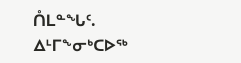ᑍᒪᓐᖓᑦ.
ᐃᒻᒥᖕᓂᒃᑕᐅᖅ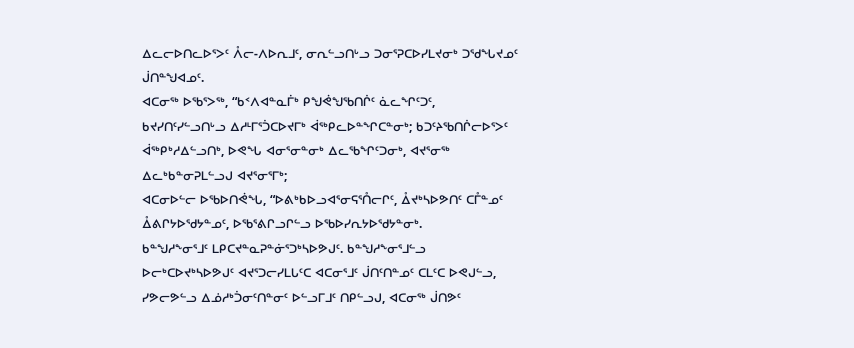ᐃᓚᓕᐅᑎᓚᐅᕐᐳᑦ ᐰᓕ-ᐱᐅᕆᒧᑦ, ᓂᕆᓪᓗᑎᒡᓗ ᑐᓂᕐᕈᑕᐅᓯᒪᔪᓂᒃ ᑐᖁᖓᔪᓄᑦ ᒎᑎᓐᖑᐊᓄᑦ.
ᐊᑕᓂᖅ ᐅᖃᕐᐳᖅ, “ᑲᑉᐱᐊᓐᓇᒦᒃ ᑭᖑᕚᖑᖃᑎᒌᑦ ᓈᓚᖏᑦᑐᑦ, ᑲᔪᓯᑎᑦᓯᓪᓗᑎᒡᓗ ᐃᓱᒻᒥᕐᑑᑕᐅᔪᒥᒃ ᐋᖅᑭᓚᐅᓐᖏᑕᓐᓂᒃ; ᑲᑐᑦᔨᖃᑎᒌᓕᐅᕐᐳᑦ ᐋᖅᑭᒃᓱᐃᓪᓗᑎᒃ, ᐅᕙᖓ ᐊᓂᕐᓂᓐᓂᒃ ᐃᓚᖃᖏᑦᑐᓂᒃ, ᐊᔪᕐᓂᖅ ᐃᓚᒃᑲᓐᓂᕈᒪᓪᓗᒍ ᐊᔪᕐᓂᕐᒥᒃ;
ᐊᑕᓂᐅᓪᓕ ᐅᖃᐅᑎᕚᖓ, “ᐅᕕᒃᑲᐅᓗᐊᕐᓂᕋᕐᑍᓕᒋᑦ, ᐂᔪᒃᓴᐅᕗᑎᑦ ᑕᒤᓐᓄᑦ ᐂᕕᒋᔭᐅᖁᔭᓐᓄᑦ, ᐅᖃᕐᕕᒋᓗᒋᓪᓗ ᐅᖃᐅᓯᕆᔭᐅᖁᔭᓐᓂᒃ.
ᑲᓐᖑᓱᖕᓂᕐᒧᑦ ᒪᑭᑕᔪᓐᓇᕈᓐᓃᕐᑐᒃᓴᐅᕗᒍᑦ. ᑲᓐᖑᓱᖕᓂᕐᒧᓪᓗ ᐅᓕᒃᑕᐅᔪᒃᓴᐅᕗᒍᑦ ᐊᔪᕐᑐᓕᓯᒪᒐᑦᑕ ᐊᑕᓂᕐᒧᑦ ᒎᑎᑦᑎᓐᓄᑦ ᑕᒪᑦᑕ ᐅᕙᒍᓪᓗ, ᓯᕗᓕᕗᓪᓗ ᐃᓅᓱᒃᑑᓂᑦᑎᓐᓂᑦ ᐅᓪᓗᒥᒧᑦ ᑎᑭᓪᓗᒍ, ᐊᑕᓂᖅ ᒎᑎᕗᑦ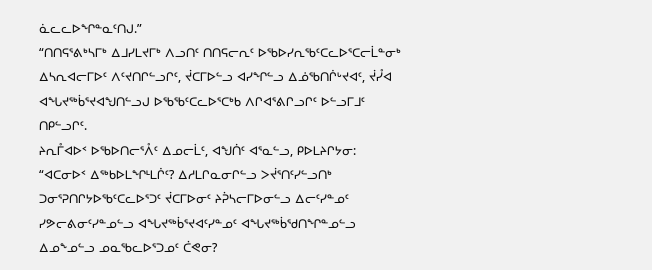ᓈᓚᓚᐅᖏᓐᓇᑦᑎᒍ.”
“ᑎᑎᕋᕐᕕᒃᓴᒥᒃ ᐃᒧᓯᒪᔪᒥᒃ ᐱᓗᑎᑦ ᑎᑎᕋᓕᕆᑦ ᐅᖃᐅᓯᕆᖃᑦᑕᓚᐅᕐᑕᓕᒫᓐᓂᒃ ᐃᓴᕆᐊᓕᒥᐅᑦ ᐱᑦᔪᑎᒋᓪᓗᒋᑦ, ᔫᑕᒥᐅᓪᓗ ᐊᓯᖏᓪᓗ ᐃᓅᖃᑎᒌᒡᔪᐊᑦ, ᔫᓮᐊ ᐊᖓᔪᖅᑳᕐᔪᐊᖑᑎᓪᓗᒍ ᐅᖃᖃᑦᑕᓚᐅᕐᑕᒃᑲ ᐱᒋᐊᕐᕕᒋᓗᒋᑦ ᐅᓪᓗᒥᒧᑦ ᑎᑭᓪᓗᒋᑦ.
ᔨᕆᒤᐊᐅᑉ ᐅᖃᐅᑎᓕᕐᐰᑦ ᐃᓄᓕᒫᑦ, ᐊᖑᑏᑦ ᐊᕐᓇᓪᓗ, ᑭᐅᒪᔨᒋᔭᓂ:
“ᐊᑕᓂᐅᑉ ᐃᖅᑲᐅᒪᖏᒻᒪᒌᑦ? ᐃᓱᒪᒋᓇᓂᒋᓪᓗ ᐳᔫᕐᑎᑦᓯᓪᓗᑎᒃ ᑐᓂᕐᕈᑎᒋᔭᐅᖃᑦᑕᓚᐅᕐᑐᑦ ᔫᑕᒥᐅᓂᑦ ᔨᕉᓴᓕᒥᐅᓂᓪᓗ ᐃᓕᑦᓯᓐᓄᑦ ᓯᕗᓕᕕᓂᑦᓯᓐᓄᓪᓗ ᐊᖓᔪᖅᑳᕐᔪᐊᑦᓯᓐᓄᑦ ᐊᖓᔪᖅᑳᖁᑎᖏᓐᓄᓪᓗ ᐃᓄᖕᓄᓪᓗ ᓄᓇᖃᓚᐅᕐᑐᓄᑦ ᑖᕙᓂ?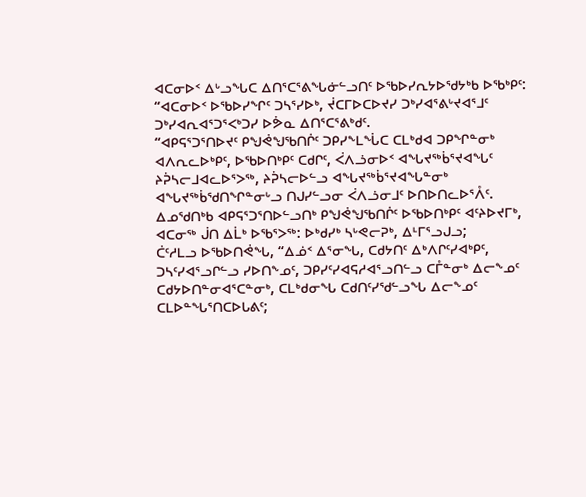ᐊᑕᓂᐅᑉ ᐃᒡᓗᖓᑕ ᐃᑎᕐᑕᕐᕕᖓᓃᓪᓗᑎᑦ ᐅᖃᐅᓯᕆᔭᐅᖁᔭᒃᑲ ᐅᖃᒃᑭᑦ: “ᐊᑕᓂᐅᑉ ᐅᖃᐅᓯᖏᑦ ᑐᓴᕐᓯᐅᒃ, ᔫᑕᒥᐅᑕᐅᔪᓯ ᑐᒃᓯᐊᕐᕕᒡᔪᐊᕐᒧᑦ ᑐᒃᓯᐊᕆᐊᕐᑐᕐᐸᒃᑐᓯ ᐅᕘᓇ ᐃᑎᕐᑕᕐᕕᒃᑯᑦ.
“ᐊᑭᕋᕐᑐᕐᑎᐅᔪᑦ ᑭᖑᕚᖑᖃᑎᒌᑦ ᑐᑭᓯᖕᒪᖔᑕ ᑕᒪᒃᑯᐊ ᑐᑭᖏᓐᓂᒃ ᐊᐱᕆᓚᐅᒃᑭᑦ, ᐅᖃᐅᑎᒃᑭᑦ ᑕᑯᒋᑦ, ᐹᐱᓘᓂᐅᑉ ᐊᖓᔪᖅᑳᕐᔪᐊᖓᑦ ᔨᕉᓴᓕᒧᐊᓚᐅᕐᐳᖅ, ᔨᕉᓴᓕᐅᓪᓗ ᐊᖓᔪᖅᑳᕐᔪᐊᖓᓐᓂᒃ ᐊᖓᔪᖅᑳᖁᑎᖏᓐᓂᒡᓗ ᑎᒍᓯᓪᓗᓂ ᐹᐱᓘᓂᒧᑦ ᐅᑎᐅᑎᓚᐅᕐᐰᑦ.
ᐃᓄᖁᑎᒃᑲ ᐊᑭᕋᕐᑐᕐᑎᐅᓪᓗᑎᒃ ᑭᖑᕚᖑᖃᑎᒌᑦ ᐅᖃᐅᑎᒃᑭᑦ ᐊᑦᔨᐅᔪᒥᒃ, ᐊᑕᓂᖅ ᒎᑎ ᐃᒫᒃ ᐅᖃᕐᐳᖅ: ᐅᒃᑯᓯᒃ ᓴᒡᕙᓕᕈᒃ, ᐃᒻᒥᕐᓗᒍᓗ;
ᑖᑦᓱᒪᓗ ᐅᖃᐅᑎᕚᖓ, “ᐃᓅᑉ ᐃᕐᓂᖓ, ᑕᑯᔭᑎᑦ ᐃᒃᐱᒋᑦᓯᐊᒃᑭᑦ, ᑐᓴᑦᓯᐊᕐᓗᒋᓪᓗ ᓯᐅᑎᖕᓄᑦ, ᑐᑭᓯᑦᓯᐊᕋᓱᐊᕐᓗᑎᓪᓗ ᑕᒤᓐᓂᒃ ᐃᓕᖕᓄᑦ ᑕᑯᔭᐅᑎᓐᓂᐊᕐᑕᓐᓂᒃ, ᑕᒪᒃᑯᓂᖓ ᑕᑯᑎᑦᓯᖁᓪᓗᖓ ᐃᓕᖕᓄᑦ ᑕᒪᐅᓐᖓᕐᑎᑕᐅᒐᕕᑦ;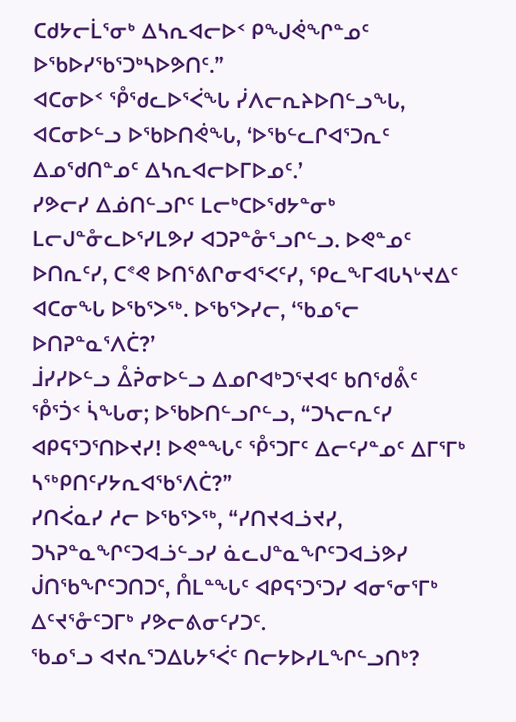ᑕᑯᔭᓕᒫᕐᓂᒃ ᐃᓴᕆᐊᓕᐅᑉ ᑭᖑᕚᖏᓐᓄᑦ ᐅᖃᐅᓯᖃᕐᑐᒃᓴᐅᕗᑎᑦ.”
ᐊᑕᓂᐅᑉ ᕾᖁᓚᐅᕐᐹᖓ ᓰᐱᓕᕆᔨᐅᑎᓪᓗᖓ, ᐊᑕᓂᐅᓪᓗ ᐅᖃᐅᑎᕚᖓ, ‘ᐅᖃᓪᓚᒋᐊᕐᑐᕆᑦ ᐃᓄᖁᑎᓐᓄᑦ ᐃᓴᕆᐊᓕᐅᒥᐅᓄᑦ.’
ᓯᕗᓕᓯ ᐃᓅᑎᓪᓗᒋᑦ ᒪᓕᒃᑕᐅᖁᔭᓐᓂᒃ ᒪᓕᒍᓐᓁᓚᐅᕐᓯᒪᕗᓯ ᐊᑐᕈᓐᓁᕐᓗᒋᓪᓗ. ᐅᕙᓐᓄᑦ ᐅᑎᕆᑦᓯ, ᑕᕝᕙ ᐅᑎᕐᕕᒋᓂᐊᕐᐸᑦᓯ, ᕿᓚᖕᒥᐊᒐᓴᒡᔪᐃᑦ ᐊᑕᓂᖓ ᐅᖃᕐᐳᖅ. ᐅᖃᕐᐳᓯᓕ, ‘ᖃᓄᕐᓕ ᐅᑎᕈᓐᓇᕐᐱᑖ?’
ᒨᓯᓯᐅᓪᓗ ᐂᕉᓂᐅᓪᓗ ᐃᓄᒋᐊᒃᑐᕐᔪᐊᑦ ᑲᑎᖁᕔᑦ ᕾᕐᑑᑉ ᓵᖓᓂ; ᐅᖃᐅᑎᓪᓗᒋᓪᓗ, “ᑐᓴᓕᕆᑦᓯ ᐊᑭᕋᕐᑐᕐᑎᐅᔪᓯ! ᐅᕙᓐᖓᑦ ᕾᕐᑐᒥᑦ ᐃᓕᑦᓯᓐᓄᑦ ᐃᒥᕐᒥᒃ ᓴᖅᑭᑎᑦᓯᔭᕆᐊᖃᕐᐱᑖ?”
ᓯᑎᐹᓇᓯ ᓱᓕ ᐅᖃᕐᐳᖅ, “ᓯᑎᔪᐊᓘᔪᓯ, ᑐᓴᕈᓐᓇᖏᑦᑐᐊᓘᓪᓗᓯ ᓈᓚᒍᓐᓇᖏᑦᑐᐊᓘᕗᓯ ᒎᑎᖃᖏᑦᑐᑎᑐᑦ, ᑍᒪᓐᖓᑦ ᐊᑭᕋᕐᑐᕐᑐᓯ ᐊᓂᕐᓂᕐᒥᒃ ᐃᑦᔪᕐᓁᑦᑐᒥᒃ ᓯᕗᓕᕕᓂᑦᓯᑐᑦ.
ᖃᓄᕐᓗ ᐊᔪᕆᕐᑐᐃᒐᔭᕐᐹᑦ ᑎᓕᔭᐅᓯᒪᖏᓪᓗᑎᒃ?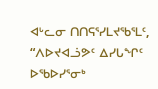ᐊᒡᓚᓂ ᑎᑎᕋᕐᓯᒪᔪᖃᕐᒪᑦ, “ᐱᐅᔪᐊᓘᕗᑦ ᐃᓯᒐᖏᑦ ᐅᖃᐅᓯᕐᓂᒃ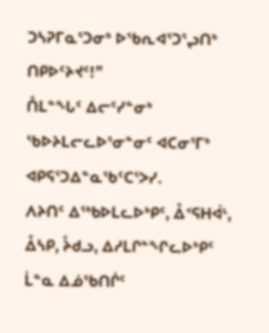ᑐᓴᕈᒥᓇᕐᑐᓂᒃ ᐅᖃᕆᐊᕐᑐᕐᖢᑎᒃ ᑎᑭᐅᑦᔨᔪᑦ!”
ᑍᒪᓐᖓᑦ ᐃᓕᑦᓯᓐᓂᒃ ᖃᐅᔨᒪᓕᓚᐅᕐᓂᓐᓂᑦ ᐊᑕᓂᕐᒥᒃ ᐊᑭᕋᕐᑐᐃᓐᓇᖃᑦᑕᕐᐳᓯ.
ᐱᔨᑎᑦ ᐃᖅᑲᐅᒪᓚᐅᒃᑭᑦ, ᐂᑉᕋᕼᐋᒻ, ᐂᓴᑭ, ᔧᑯᓗ, ᐃᓱᒪᒋᓐᖏᓚᐅᒃᑭᑦ ᒫᓐᓇ ᐃᓅᖃᑎᒌᑦ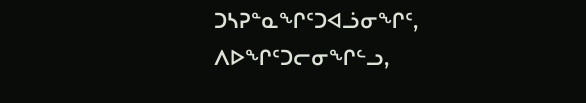ᑐᓴᕈᓐᓇᖏᑦᑐᐊᓘᓂᖏᑦ, ᐱᐅᖏᑦᑐᓕᓂᖏᓪᓗ,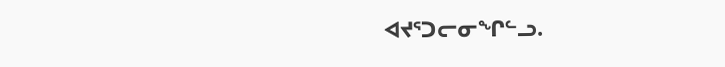ᐊᔪᕐᑐᓕᓂᖏᓪᓗ.